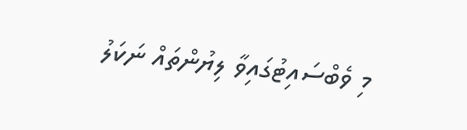މި ވެބްސައިޓުގައިވާ ލިޔުންތައް ނަކަލު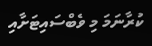ކުރާނަމަ މި ވެބްސައިޓަށާއި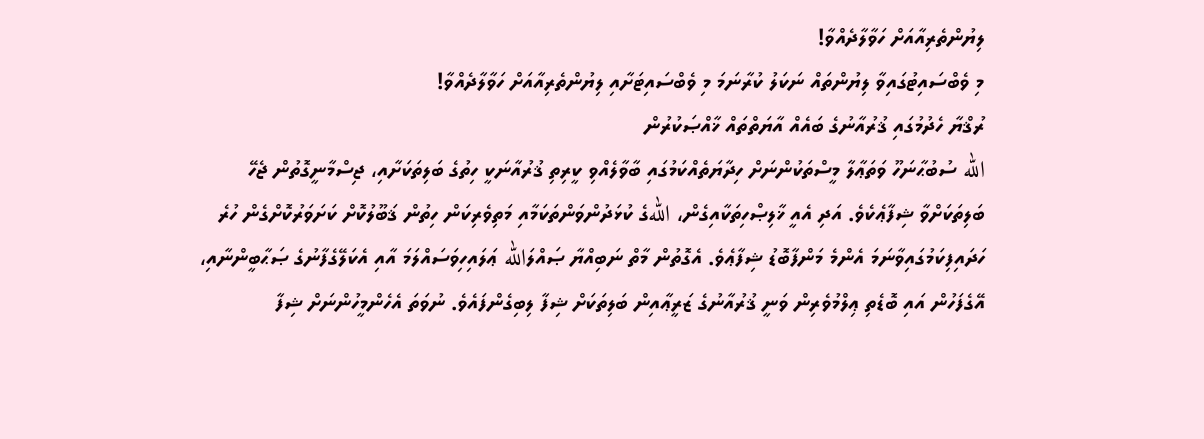ލިޔުންތެރިއާއަށް ހަވާލާދެއްވާ!
މި ވެބްސައިޓުގައިވާ ލިޔުންތައް ނަކަލު ކުރާނަމަ މި ވެބްސައިޓަށާއި ލިޔުންތެރިއާއަށް ހަވާލާދެއްވާ!
ރުޤްޔާ ހެދުމުގައި ޤުރުއާނުގެ ބައެއް އާޔަތްތައް ޚާއްޞަކުރުން
الله ސުބުޙާނަހޫ ވަތަޢާލާ މީސްތަކުންނަށް ހިދާޔަތެއްކަމުގައި ބާވާލެއްވި ކީރިތި ޤުރުއާނަކީ ހިތުގެ ބަލިތަކަށާއި، ޖިސްމާނީގޮތުން ޖެހޭ ބަލިތަކަށްވާ ޝިފާޢެކެވެ. އަދި އެއީ ޚާލިޞްހިތަކާއިގެން، اللهގެ ކުޅަދުންވަންތަކަމާއި މަތިވެރިކަން ހިތުން ޤަބޫލުކޮށް ކަށަވަރުކޮށްގެން ހުރެ ހަދައިފިކަމުގައިވާނަމަ އެންމެ މަންފާބޮޑު ޝިފާޢެވެ. އެގޮތުން މާތް ނަބިއްޔާ ޞައްލަالله ޢަލައިހިވަސައްލަމަ އާއި އެކަލޭގެފާނުގެ ޞަޙާބީންނާއި، އޭގެފަހުން އައި ބޮޑެތި ޢިލްމުވެރިން ވަނީ ޤުރުއާނުގެ ޒަރީޢާއިން ބަލިތަކަށް ޝިފާ ލިބިގެންފައެވެ. ނުވަތަ އެހެންމީހުންނަށް ޝިފާ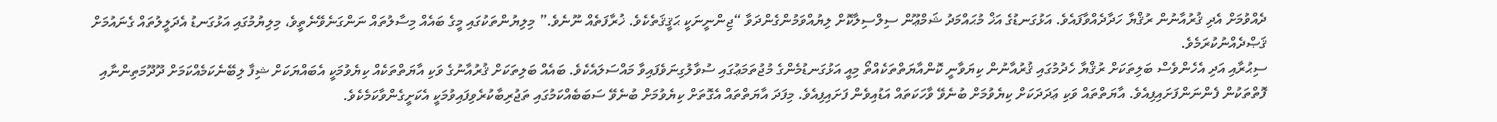ދެއްވުމަށް އެދި ޤުރުއާނުން ރުޤްޔާ ހަދާދެއްވާފައެވެ. އަޅުގަނޑުގެ އަޚް މުޙައްމަދު ޝަމްޢޫން ސިލްސިލާކޮށް ލިޔުއްވަމުންގެންދަވާ “ޖިންނީނަކީ ޙަޤީޤަތެކެވެ. ޚުރާފަތެއް ނޫނެވެ.” މިލިޔުންތަކުގައި މީގެ ބައެއް މިސާލުތައް ނަންގަނެވޭނެތީވެ، މިލިޔުމުގައި އަޅުގަނޑު އެދަލީލުތައް ގެނައުމަށް ޤަޞްދެއްނުކުރަމެވެ.
ސިޙުރާއި އަދި އެހެންވެސް ބަލިތަކަށް ރުޤްޔާ ހެދުމުގައި ޤުރުއާނުން ކިޔަވާނީ ކޮންއާޔަތްތަކެއްތޯ މިއީ އަޅުގަނޑުމެންގެ މުޖުތަމަޢުގައި ސުވާލުގިނަވެފައިވާ މައްސަލައެކެވެ. ބައެއް ބަލިތަކަށް ޤުރުއާނުގެ ވަކި އާޔަތްތަކެއް ކިޔެވުމަކީ އެބައްޔަކަށް ޝިފާ ލިބޭނެކަމެއްކަމަށް ދޫދޫމަތިންނާއި ފޮތްތަކުން ފެންނަންފަށައިފިއެވެ. އާޔަތްތައް ވަކި ޢަދަދަކަށް ކިޔެވުމަށް ބުނެވޭ ވާހަކަތައް އަޑުއިވެން ފަށައިފިއެވެ. މިފަދަ އާޔަތްތައް އެގޮތަށް ކިޔެވުމަށް ބުނެވޭ ސަބަބެއްކަމުގައި ތަޖުރިބާކުރެވިފައިވުމަކީ އެކަށީގެންވާކަމެކެވެ.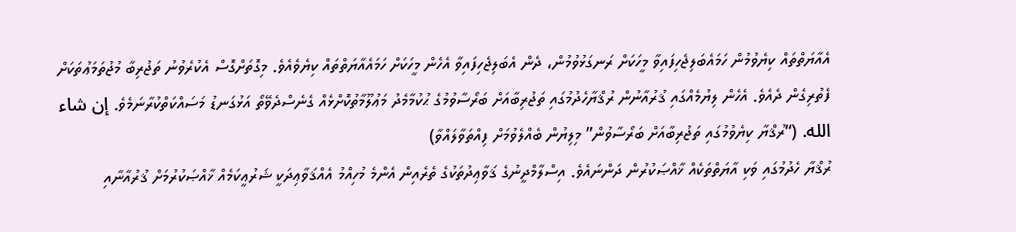އެއާޔަތްތައް ކިޔެވުމުން ހަމައެބަލިޖެހިފައިވާ މީހަކަށް ރަނގަޅުވުމުން، ދެން އެބަލިޖެހިފައިވާ އެހެން މީހަކަށް ހަމައެއާޔަތްތައް ކިޔެވެއެވެ. މިގޮތަށްގޮސް އެކުރެވުނު ތަޖުރިބާ މުޖުތަމަޢުތަކަށް ފެތުރިގެން ދެއެވެ. އެހެން ލިޔުމެއްގައި ޤުރުއާނުން ރުޤްޔާހެދުމުގައި ތަޖުރިބާއަށް ބަރޯސާވުމުގެ ޙުކުމާމެދު މަޢުލޫމާތުކޮށްޅެއް ގެނެސްދެވޭތޯ އަޅުގަނޑު މަސައްކަތްކުރާނަމެވެ. إن شاء الله. (“ރުޤްޔާ ކިޔެވުމުގައި ތަޖުރިބާއަށް ބަރޯސާވުން” މިލިޔުން ބެއްލެވުމަށް ފިއްތަވާލައްވާ)
ރުޤްޔާ ހެދުމުގައި ވަކި އާޔަތްތަކެއް ޚާއްޞަކުރުން ދަންނައެވެ. އިސްލާމްދީނުގެ ޤަވާޢިދުތަކުގެ ތެރެއިން އެންމެ މުހިއްމު އެއްޤަވާޢިދަކީ ޝަރުޢީކަމެއް ޚާއްޞަކުރުމަށް ޤުރުއާނާއި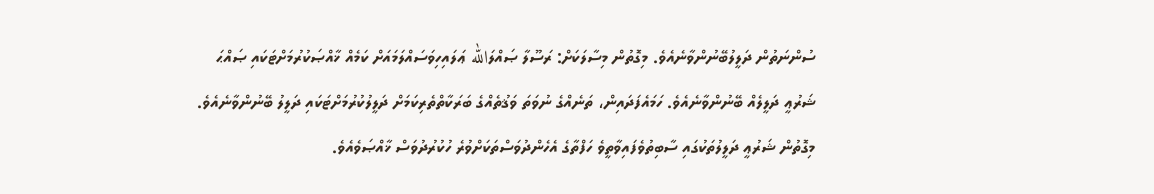ސުންނަތުން ދަލީލުބޭނުންވާނެއެވެ. މިގޮތުން މިސާލަކަށް: ރަސޫލާ ޞައްލަالله ޢަލައިހިވަސައްލަމައަށް ކަމެއް ޚާއްޞަކުރުމަށްޓަކައި ޞައްޙަ ޝަރުޢީ ދަލީލެއް ބޭނުންވާނެއެވެ. ހަމައެފަދައިން، ތަނެއްގެ ނުވަތަ ވަޤުތެއްގެ ބަރަކާތްތެރިކަމަށް ދަލީލުކުރުމަށްޓަކައި ދަލީލު ބޭނުންވާނެއެވެ. މިގޮތުން ޝަރުޢީ ދަލީލުތަކުގައި ސާބިތުވެފައިވާތީވެ ހަފްތާގެ އެހެންދުވަސްތަކަށްވުރެ ހުކުރުދުވަސް ޚާއްޞަވެއެވެ.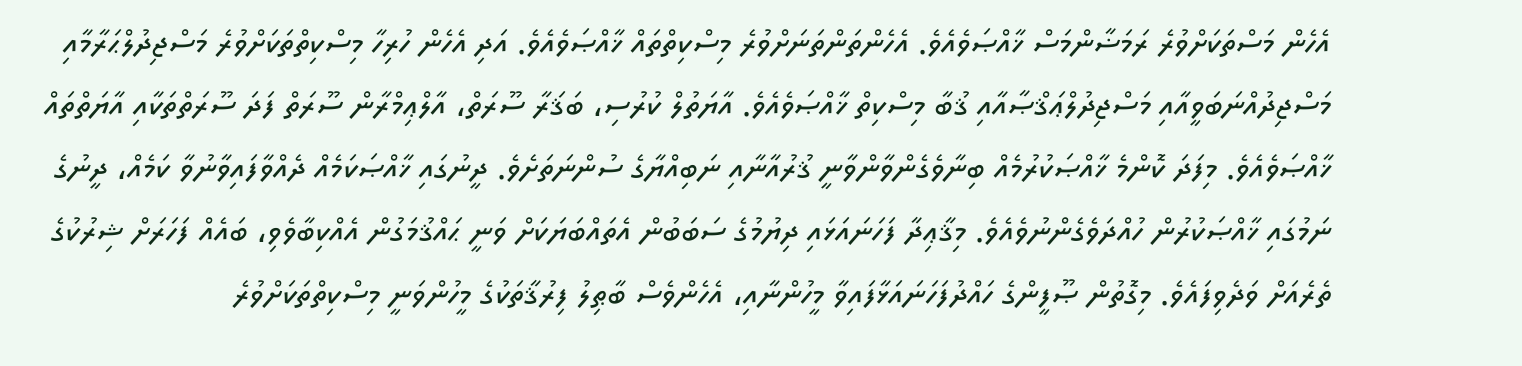އެހެން މަސްތަކަށްވުރެ ރަމަޟާންމަސް ޚާއްޞަވެއެވެ. އެހެންތަންތަނަށްވުރެ މިސްކިތްތައް ޚާއްޞަވެއެވެ. އަދި އެހެން ހުރިހާ މިސްކިތްތަކަށްވުރެ މަސްޖިދުލްޙަރާމާއި މަސްޖިދުއްނަބަވީއާއި މަސްޖިދުލްޢަޤްޞާއާއި ޤުބާ މިސްކިތް ޚާއްޞަވެއެވެ. އާޔަތުލް ކުރުސި، ބަޤަރާ ސޫރަތް، އާލްޢިމްރާން ސޫރަތް ފަދަ ސޫރަތްތަކާއި އާޔަތްތައް ޚާއްޞަވެއެވެ. މިފަދަ ކޮންމެ ޚާއްޞަކުރުމެއް ބިނާވެގެންވާންވާނީ ޤުރުއާނާއި ނަބިއްޔާގެ ސުންނަތަށެވެ. ދީނުގައި ޚާއްޞަކަމެއް ދެއްވާފައިވާނުވާ ކަމެއް، ދީނުގެ ނަމުގައި ޚާއްޞަކުރުން ހުއްދަވެގެންނުވެއެވެ. މިޤާޢިދާ ފަހަނައަޅައި ދިޔުމުގެ ސަބަބުން އެތައްބަޔަކަށް ވަނީ ޙައްޤުމަގުން އެއްކިބާވެވި، ބައެއް ފަހަރަށް ޝިރުކުގެ ތެރެއަށް ވަދެވިފައެވެ. މިގޮތުން ޞޫފީންގެ ހައްދުފަހަނައަޅާފައިވާ މީހުންނާއި، އެހެންވެސް ބާޠިލު ފިރުޤާތަކުގެ މީހުންވަނީ މިސްކިތްތަކަށްވުރެ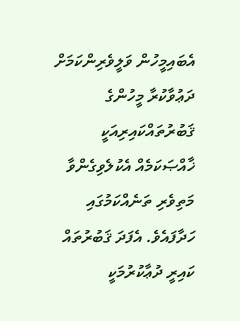އެބައިމީހުން ވަލީވެރިންކަމަށް ދަޢުވާކުރާ މީހުންގެ ޤަބުރުތައްކައިރިއަކީ ޚާއްޞަކަމެއް އެކުލެވިގެންވާ މަތިވެރި ތަނެއްކަމުގައި ހަދާފައެވެ. އެފަދަ ޤަބުރުތައް ކައިރީ ދުޢާކުރުމަކީ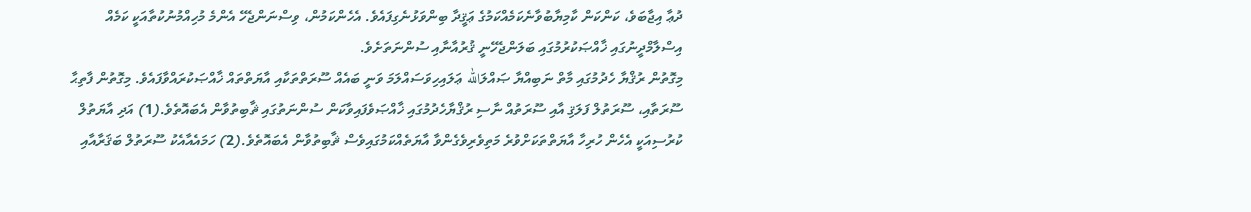ދުޢާ އިޖާބަވެ، ކަންކަން ކާމިޔާބުވާނެކަމެއްކަމުގެ ޢަޤީދާ ބިންވަޅުނެގިފައެވެ. އެހެންކަމުން، ވިސްނަންޖެހޭ އެންމެ މުހިއްމުނުކުތާއަކީ ކަމެއް އިސްލާމްދީނުގައި ޚާއްޞަކުރުމުގައި ބަލަންޖެހޭނީ ޤުރުއާނާއި ސުންނަތަށެވެ.
މިގޮތުން ރުޤްޔާ ހެދުމުގައި މާތް ނަބިއްޔާ ޞައްލަالله ޢަލައިހިވަސައްލަމަ ވަނީ ބައެއް ސޫރަތްތަކާއި އާޔަތްތައް ޚާއްޞަކުރައްވާފައެވެ. މިގޮތުން ފާތިޙާ ސޫރަތާއި، ސޫރަތުލް ފަލަޤި އާއި ސޫރަތުއް ނާސި ރުޤްޔާހެދުމުގައި ޚާއްޞަވެފައިވާކަން ސުންނަތުގައި ޘާބިތުވާން އެބައޮތެވެ.(1) އަދި އާޔަތުލް ކުރުސިއަކީ އެހެން ހުރިހާ އާޔަތްތަކަށްވުރެ މަތިވެރިވެގެންވާ އާޔަތެއްކަމުގައިވެސް ޘާބިތުވާން އެބައޮތެވެ.(2) ހަމައެއާއެކު ސޫރަތުލް ބަޤަރާއާއި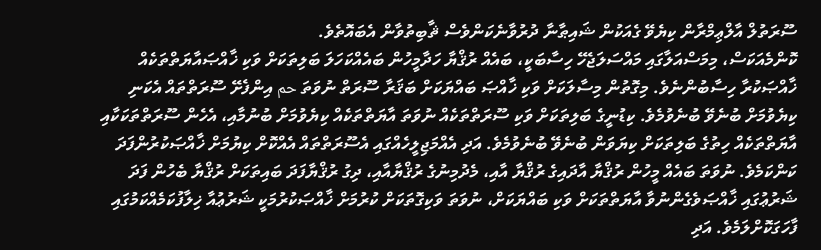ސޫރަތުލް އާލްޢިމްރާން ކިޔެވޭ ގެއަކުން ޝައިޠާނާ ދުރުވާނެކަންވެސް ޘާބިތުވާން އެބައޮތެވެ.
ކޮންމެއަކަސް، މިމަސްއަލާގައި މައްސަލަޖެހޭ ހިސާބަކީ، ބައެއް ރުޤްޔާ ހަދާމީހުން ބައެއްކަހަލަ ބަލިތަކަށް ވަކި ޚާއްޞައާޔަތްތަކެއް ޚާއްޞަކުރާ ހިސާބުންނެވެ. މިގޮތުން މިސާލަކަށް ވަކި ޚާއްޞަ ބައްޔަކަށް ބަޤަރާ ސޫރަތް ނުވަތަ حم އިންފެށޭ ސޫރަތްތައް އެކަނި ކިޔެވުމަށް ބުނެވޭ ބުނެވުމެވެ. ކިޑުނީގެ ބަލިތަކަށް ވަކި ސޫރަތްތަކެއް ނުވަތަ އާޔަތްތަކެއް ކިޔެވުމަށް ބުނުމާއި، އެހެން ސޫރަތްތަކަކާއި އާޔަތްތަކެއް ހިތުގެ ބަލިތަކަށް ކިޔަވަން ބުނެވޭ ބުނެވުމެވެ. އަދި އެއްމަޖިލީހެއްގައި އެސޫރަތްތައް އެއްކޮށް ކިޔުމަށް ޚާއްޞަކުރުންފަދަ ކަންކަމެވެ. ނުވަތަ ބައެއް މީހުން ރުޤްޔާ އާދައިގެ ރުޤްޔާ އާއި، މެދުމިނުގެ ރުޤްޔާއާއި، ދިގު ރުޤްޔާފަދަ ބައިތަކަށް ރުޤްޔާ ބެހުން ފަދަ ޝަރުޢުގައި ޚާއްޞަވެގެންނުވާ އާޔަތްތަކަށް ވަކި ބައްޔަކަށް، ނުވަތަ ވަކިގޮތަކަށް ކުރުމަށް ޚާއްޞަކުރުމަކީ ޝަރުޢުއާ ޚިލާފުކަމެއްކަމުގައި ފާހަގަކޮށްލަމެވެ. އަދި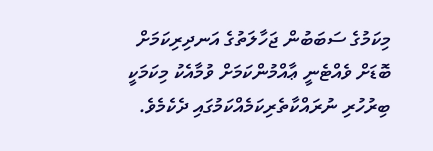މިކަމުގެ ސަބަބުން ޖަހާލަތުގެ އަނދިރިކަމަށް ބޮޑަށް ވެއްޓެނީ ޢާއްމުންކަމަށް ވުމާއެކު މިކަމަކީ ބިރުހުރި ނުރައްކާތެރިކަމެއްކަމުގައި ދެކެމެވެ.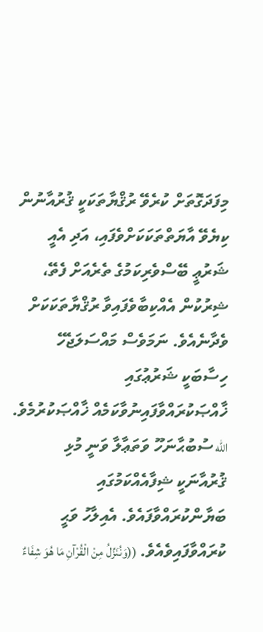މިފަދަގޮތަށް ކުރެވޭ ރުޤްޔާތަކަކީ ޤުރުއާނުން ކިޔެވޭ އާޔަތްތަކަކަށްވެފައި، އަދި އެއީ ޝަރުޢީ ބޭސްވެރިކަމުގެ ތެރެއަށް ފެތޭ، ޝިރުކުން އެއްކިބާވެފައިވާ ރުޤްޔާތަކަކަށް ވެދާނެއެވެ. ނަމަވެސް މައްސަލަޖެހޭ ހިސާބަކީ ޝަރުޢުގައި ޚާއްޞަކުރައްވާފައިނުވާކަމެއް ޚާއްޞަކުރުމެވެ. الله ސުބުޙާނަހޫ ވަތަޢާލާ ވަނީ މުޅި ޤުރުއާނަކީ ޝިފާއެއްކަމުގައި ބަޔާންކުރައްވާފައެވެ. އެއިލާހު ވަޙީ ކުރައްވާފައިވެއެވެ. ((وَنُنَزِّلُ مِنْ الْقُرْآنِ مَا هُوَ شِفَاءٌ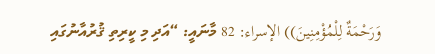وَرَحْمَةٌ لِلْمُؤْمِنِينَ)) الإسراء: 82 މާނައީ: “އަދި މި ކީރިތި ޤުރުއާނުގައި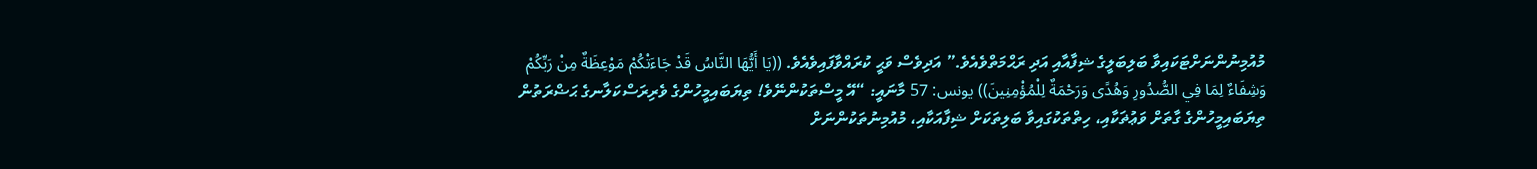މުއުމިނުންނަށްޓަކައިވާ ބަލިބަލީގެ ޝިފާއާއި އަދި ރަޙްމަތްވެއެވެ.” އަދިވެސް ވަޙީ ކުރައްވާފައިވެއެވެ. ((يَا أَيُّهَا النَّاسُ قَدْ جَاءَتْكُمْ مَوْعِظَةٌ مِنْ رَبِّكُمْ وَشِفَاءٌ لِمَا فِي الصُّدُورِ وَهُدًى وَرَحْمَةٌ لِلْمُؤْمِنِينَ)) يونس: 57 މާނައީ: “އޭ މީސްތަކުންނޭވެ! ތިޔަބައިމީހުންގެ ވެރިރަސްކަލާނގެ ޙަޟްރަތުން ތިޔަބައިމީހުންގެ ގާތަށް ވަޢުޡަކާއި، ހިތްތަކުގައިވާ ބަލިތަކަށް ޝިފާއަކާއި، މުއުމިނުތަކުންނަށް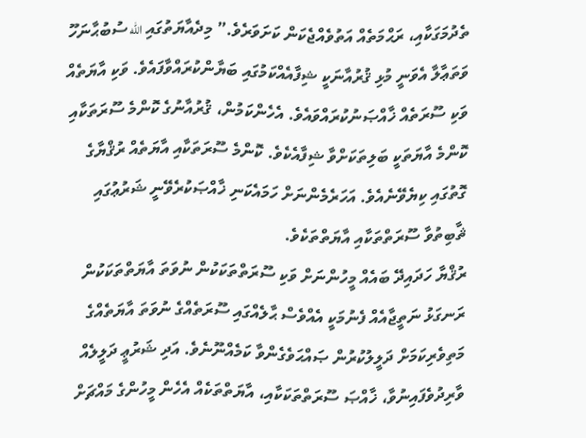ތެދުމަގަކާއި، ރަޙްމަތެއް އަތުވެއްޖެކަން ކަށަވަރެވެ.” މިދެއާޔަތުގައި الله ސުބުޙާނަހޫ ވަތަޢާލާ އެވަނީ މުޅި ޤުރުއާނަކީ ޝިފާއެއްކަމުގައި ބަޔާންކުރައްވާފައެވެ. ވަކި އާޔަތެއް ވަކި ސޫރަތެއް ޚާއްޞަނުކުރައްވައެވެ. އެހެންކަމުން، ޤުރުއާނުގެ ކޮންމެ ސޫރަތަކާއި ކޮންމެ އާޔަތަކީ ބަލިތަކަށްވާ ޝިފާއެކެވެ. ކޮންމެ ސޫރަތަކާއި އާޔަތެއް ރުޤްޔާގެ ގޮތުގައި ކިޔެވޭނެއެވެ. އަހަރެމެންނަށް ހަމައެކަނި ޚާއްޞަކުރެވޭނީ ޝަރުޢުގައި ޘާބިތުވާ ސޫރަތްތަކާއި އާޔަތްތަކެވެ.
ރުޤްޔާ ހަދައިދޭ ބައެއް މީހުންނަށް ވަކި ސޫރަތްތަކަކުން ނުވަތަ އާޔަތްތަކަކުން ރަނގަޅު ނަތީޖާއެއް ފެނުމަކީ އެއްވެސް ޙާލެއްގައި ސޫރަތެއްގެ ނުވަތަ އާޔަތެއްގެ މަތިވެރިކަމަށް ދަލީލުކުރުން ޞައްޙަވެގެންވާ ކަމެއްނޫނެވެ. އަދި ޝަރުޢީ ދަލީލެއް ވާރިދުވެފައިނުވާ، ޚާއްޞަ ސޫރަތްތަކަކާއި، އާޔަތްތަކެއް އެހެން މީހުންގެ މައްޗަށް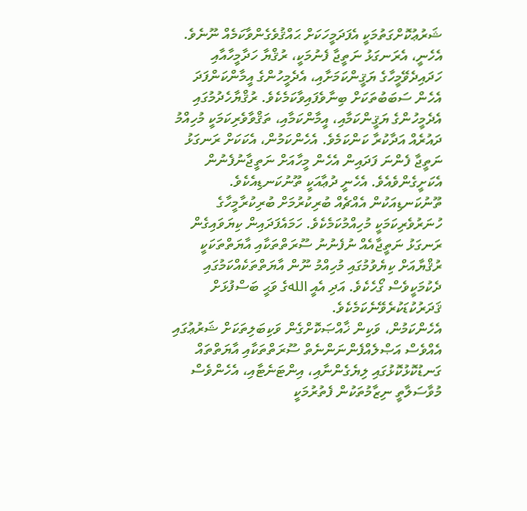ޝަރުޢުކޮށްގަތުމަކީ އެފަދަމީހަކަށް ޙައްޤުވެގެންވާކަމެއް ނޫނެވެ. އެހެނީ، އެރަނގަޅު ނަތީޖާ ފެނުމަކީ، ރުޤްޔާ ހަދާމީހާއާއި ހަދައިދެވޭމީހާގެ ޔަޤީންކަމަށާއި، އެދެމީހުންގެ އީމާންކަންފަދަ އެހެން ސަބަބުތަކަށް ބިނާވެފައިވާކަމެކެވެ. ރުޤްޔާހެދުމުގައި އެދެމީހުންގެ ޔަޤީންކަމާއި، އީމާންކަމާއި، ތަޤްވާވެރިކަމަކީ މުހިއްމު ދައުރެއް އަދާކުރާ ކަންކަމެވެ. އެހެންކަމުން، އެކަކަށް ރަނގަޅު ނަތީޖާ ފެންނަ ފަދައިން އެހެން މީހާއަށް ނަތީޖާނުފެނުން އެކަށީގެންވެއެވެ. އެހެނީ ދުޢާއަކީ ތޫނުކަނޑިއެކެވެ. ތޫނުކަނޑިއަކުން އެއްޗެއް ބުރިކުރުމަށް ބުރިކުރާމީހާގެ ހުނަރުވެރިކަމަކީ މުހިއްމުކަމެކެވެ. ހަމައެފަދައިން ކިޔަވައިގެން ރަނގަޅު ނަތީޖާއެއް ނުފެނުނު ސޫރަތްތަކާއި އާޔަތްތަކަކީ ރުޤްޔާއަށް ކިޔެވުމުގައި މުހިއްމު ނޫން އާޔަތްތަކެއްކަމުގައި ދެކުމަކީވެސް ގޯހެކެވެ. އަދި އެއީ اللهގެ ވަޙީ ބަސްފުޅަށް ޤަދަރުކުޑަކުރެވޭނެކަމެކެވެ.
އެހެންކަމުން، ވަކިން ޚާއްޞަކޮށްގެން ވަކިބަލިތަކަށް ޝަރުޢުގައި އެއްވެސް އަޞްލެއްފެންނަންނެތް ސޫރަތްތަކާއި އާޔަތްތައް ގަނޑުކޮޅުކޮޅުގައި ލިޔެގެންނާއި، އިންޓަނެޓާއި، އެހެންވެސް މުވާސަލާތީ ނިޒާމުތަކުން ފެތުރުމަކީ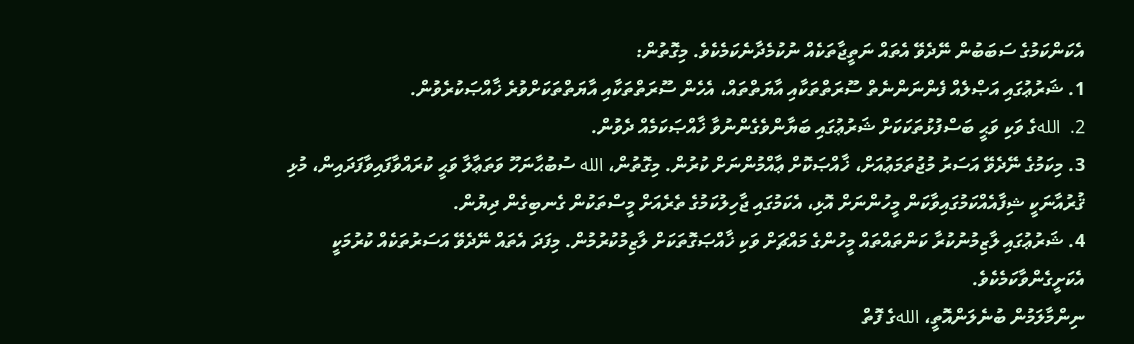އެކަންކަމުގެ ސަބަބުން ނޭދެވޭ އެތައް ނަތީޖާތަކެއް ނުކުމެދާނެކަމެކެވެ. މިގޮތުން:
1. ޝަރުޢުގައި އަޞްލެއް ފެންނަންނެތް ސޫރަތްތަކާއި އާޔަތްތައް، އެހެން ސޫރަތްތަކާއި އާޔަތްތަކަށްވުރެ ޚާއްޞަކުރެވުން.
2.  اللهގެ ވަކި ވަޙީ ބަސްފުޅުތަކަކަށް ޝަރުޢުގައި ބަޔާންވެގެންނުވާ ޚާއްޞަކަމެއް ދެވުން.
3. މިކަމުގެ ނޭދެވޭ އަސަރު މުޖުތަމަޢުއަށް، ޚާއްޞަކޮށް ޢާއްމުންނަށް ކުރުން. މިގޮތުން، الله ސުބުޙާނަހޫ ވަތަޢާލާ ވަޙީ ކުރައްވާފައިވާފަދައިން، މުޅި ޤުރުއާނަކީ ޝިފާއެއްކަމުގައިވާކަން މީހުންނަށް އޮޅި، އެކަމުގައި ޖާހިލުކަމުގެ ތެރެއަށް މީސްތަކުން ގެނބިގެން ދިޔުން.
4. ޝަރުޢުގައި ލާޒިމުނުކުރާ ކަންތައްތައް މީހުންގެ މައްޗަށް ވަކި ޚާއްޞަގޮތަކަށް ލާޒިމުކުރުމުން. މިފަދަ އެތައް ނޭދެވޭ އަސަރުތަކެއް ކުރުމަކީ އެކަށީގެންވާކަމެކެވެ.
ނިންމާލަމުން ބުނެލަންއޮތީ، اللهގެ ފޮތް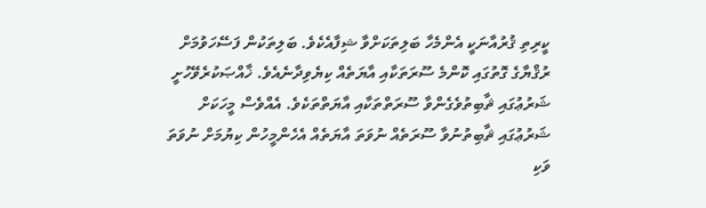ކީރިތި ޤުރުއާނަކީ އެންމެހާ ބަލިތަކަށްވާ ޝިފާއެކެވެ. ބަލިތަކުން ފަސޭހަވުމަށް ރުޤްޔާގެ ގޮތުގައި ކޮންމެ ސޫރަތަކާއި އާޔަތެއް ކިޔެވިދާނެއެވެ. ޚާއްޞަކުރެވޭހުށީ ޝަރުޢުގައި ޘާބިތުވެގެންވާ ސޫރަތްތަކާއި އާޔަތްތަކެވެ. އެއްވެސް މީހަކަށް ޝަރުޢުގައި ޘާބިތުނުވާ ސޫރަތެއް ނުވަތަ އާޔަތެއް އެހެންމީހުން ކިޔުމަށް ނުވަތަ ވަކި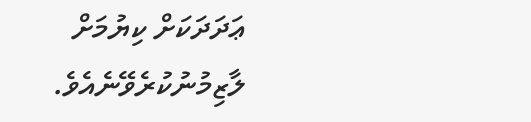ޢަދަދަކަށް ކިޔުމަށް ލާޒިމުނުކުރެވޭނެއެވެ.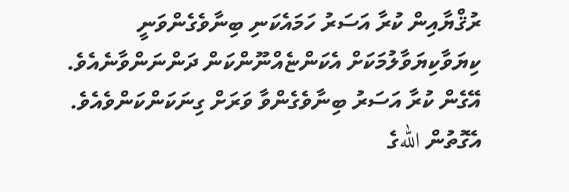ރުޤްޔާއިން ކުރާ އަސަރު ހަމައެކަނި ބިނާވެގެންވަނީ ކިޔަވާކިޔަވާލުމަކަށް އެކަންޏެއްނޫންކަން ދަންނަންވާނެއެވެ. އޭގެން ކުރާ އަސަރު ބިނާވެގެންވާ ވަރަށް ގިނަކަންކަންވެއެވެ. އެގޮތުން اللهގެ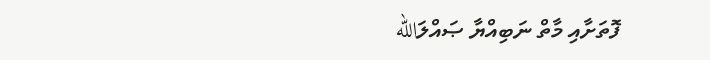ފޮތަށާއި މާތް ނަބިއްޔާ ޞައްލަالله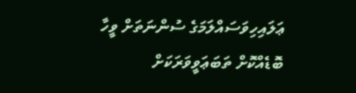ޢަލައިހިވަސައްލަމަގެ ސުންނަތަށް ވީހާ ބޮޑެއްކޮށް ތަބަޢަވީވަރަކަށް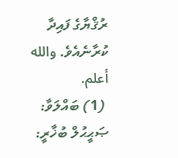ރުޤްޔާގެ ފައިދާ ކުރާނެއެވެ. والله أعلم.
 (1) ބައްލަވާ: ޞަޙީޙުލް ބުޚާރީ: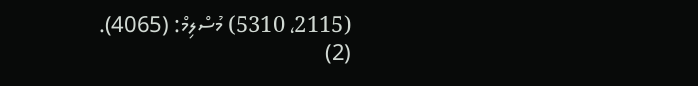(2115، 5310) މުސްލިމް: (4065).
(2)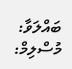ބައްލަވާ: މުސްލިމް: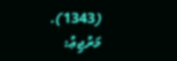(1343).
މަރުޖިޢު: